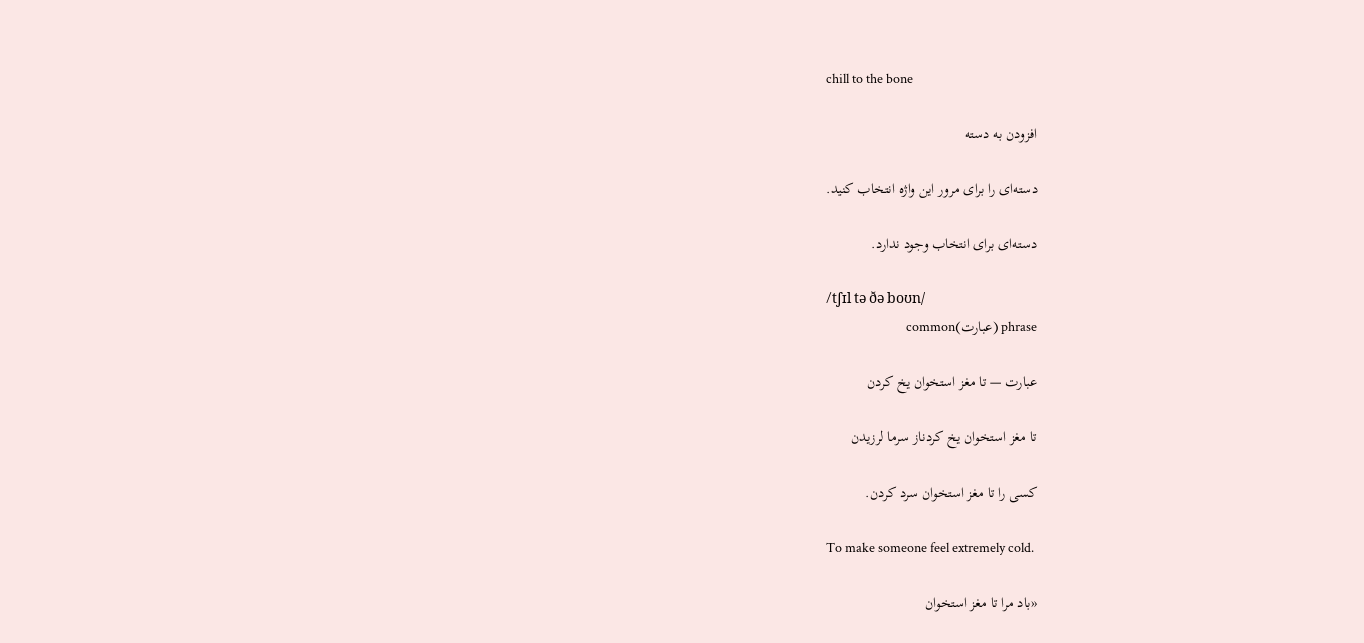chill to the bone

افزودن به دسته

دسته‌ای را برای مرور این واژه انتخاب کنید.

دسته‌ای برای انتخاب وجود ندارد.

/tʃɪl tə ðə boʊn/
phrase (عبارت)common

عبارت — تا مغز استخوان یخ کردن

تا مغز استخوان یخ کردناز سرما لرزیدن

کسی را تا مغز استخوان سرد کردن.

To make someone feel extremely cold.

«باد مرا تا مغز استخوان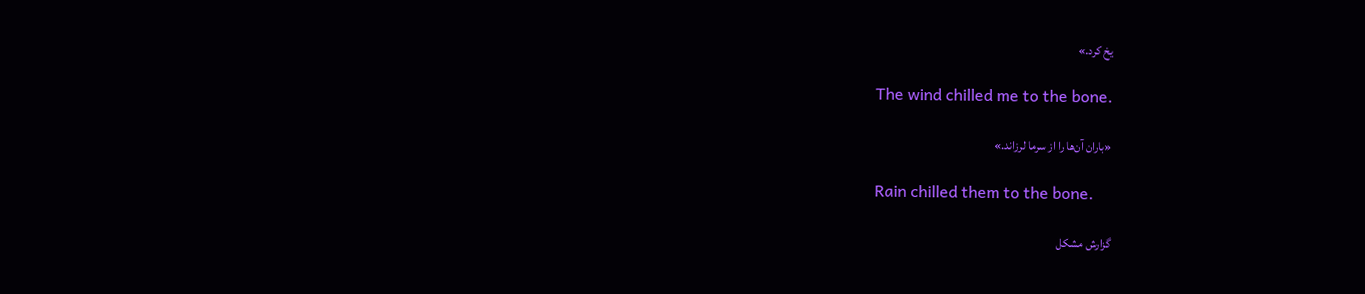یخ کرد.»

The wind chilled me to the bone.

«باران آن‌ها را از سرما لرزاند.»

Rain chilled them to the bone.

گزارش مشکل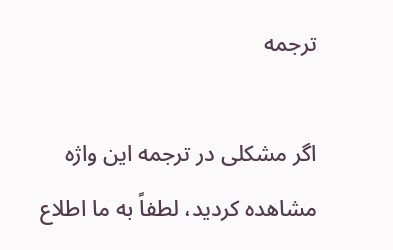ترجمه

اگر مشکلی در ترجمه این واژه مشاهده کردید، لطفاً به ما اطلاع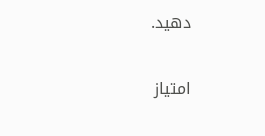دهید.

امتیاز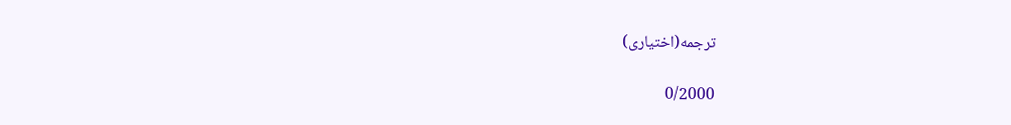ترجمه(اختیاری)

0/2000